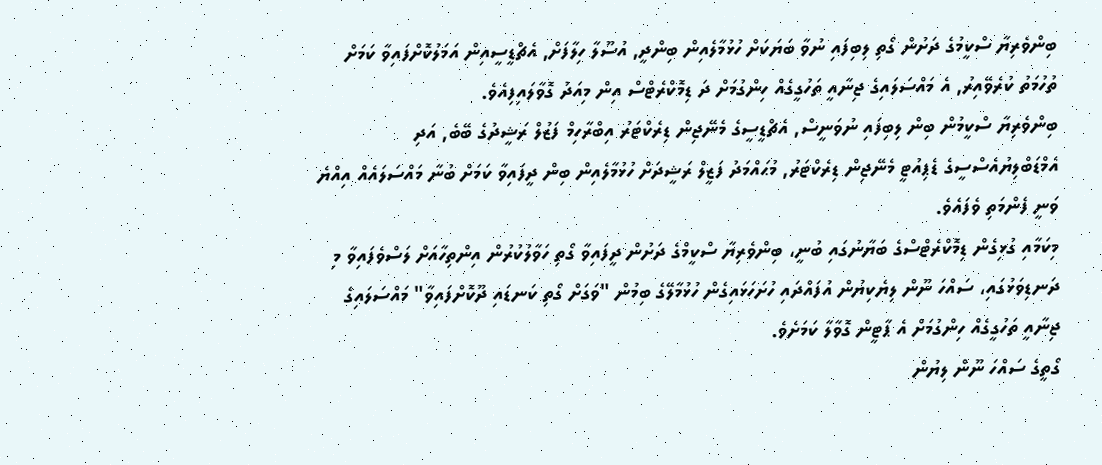ބިންވެރިޔާ ސްކީމުގެ ދަށުން ގޯތި ލިބިފައި ނުވާ ބަޔަކަށް ހުޅުމާލެއިން ބިންދީ, އުސޫލާ ހިލާފަށް, އެޗްޑީސީއިން އަމަލުކޮށްފައިވާ ކަމަށް ތުހުމަތު ކުރެވޭއިރު, އެ މައްސަލައިގެ ޖިނާއީ ތަހުގީގެއް ހިންގުމަށް ދަ ޑިމޮކްރެޓްސް އިން މިއަދު ގޮވާލައިފިއެވެ.
ބިންވެރިޔާ ސްކީމުން ބިން ލިބިފައި ނުވަނީސް, އެޗްޑީސީގެ މެނޭޖިން ޑިރެކްޓަރު އިބްރާހިމް ފަޒުލް ރަޝީދުގެ ބޭބެ, އަދި އެމްޑަބްލިޔުއެސްސީގެ ޑެޕިއުޓީ މެނޭޖިން ޑިރެކްޓަރު, މުޙައްމަދު ފަޒީލް ރަޝީދަށް ހުޅުމާލެއިން ބިން ދީފައިވާ ކަމަށް ބުނާ މައްސަލައެއް އިއްޔެ ވަނީ ފެންމަތި ވެފައެވެ.
މިކަމާއި ގުޅިގެން ޑިމޮކްރެޓްސްގެ ބަޔާނުގައި ބުނީ، ބިންވެރިޔާ ސްކީމްގެ ދަށުން ދީފައިވާ ގޯތި ހަވާލުކުރުން އިންތިހާއަށް ލަސްވެފައިވާ މި ދަނޑިވަޅުގައި، ސައްހަ ނޫން ލިޔެކިޔުން އުފައްދައި ހުށަހަޅައިގެން ހުޅުމާލޭގެ ބިމުން "ވަގަށް ގޯތި ކަނޑައި ދޫކޮށްފައިވާ" މައްސަލައިގެ ޖިނާއީ ތަހުގީގެއް ހިންގުމަށް އެ ޕާޓީން ގޮވާލާ ކަމަށެވެ.
ގޯތީގެ ސައްހަ ނޫން ލިޔުން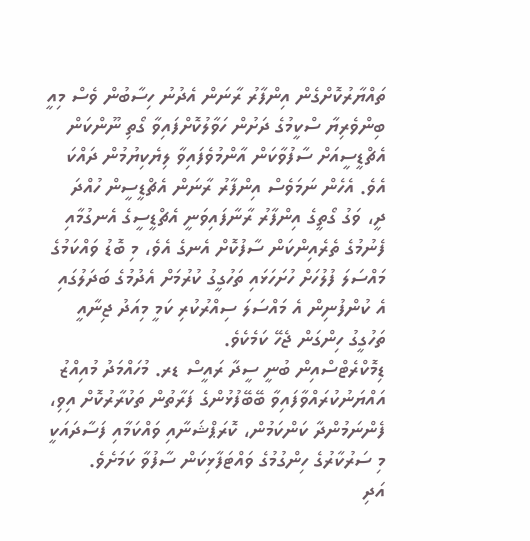ތައްޔާރުކޮށްގެން އިންފާރު ރާނަން އެދުނު ހިސާބުން ވެސް މިއީ ބިންވެރިޔާ ސްކީމުގެ ދަށުން ހަވާލުކޮށްފައިވާ ގޯތި ނޫންކަން އެޗްޑީސީއަށް ސާފުވާކަން އާންމުވެފައިވާ ލިޔެކިޔުމުން ދައްކަ އެވެ. އެހެން ނަމަވެސް އިންފާރު ރާނަން އެޗްޑީސީން ހުއްދަ ދީ، ވަގު ގޯތީގެ އިންފާރު ރާނާފައިވަނީ އެޗްޑީސީގެ އެނގުމާއި ފެނުމުގެ ތެރެއިންކަން ސާފުކޮށް އެނގެ އެވެ، މި ބޮޑު ވައްކަމުގެ މައްސަލަ ފުލުހަށް ހުށަހަޅައި ތަހުގީގު ކުރުމަށް އެދުމުގެ ބަދަލުގައި އެ ކުންފުނިން އެ މައްސަލަ ސިއްރުކުރި ކަމީ މިއަދު ޖިނާއީ ތަހުގީގު ހިންގަން ޖެހޭ ކަމެކެވެ.
ޑިމޮކްރެޓްސްއިން ބުނީ ސީދާ ރައީސް ޑރ. މުހައްމަދު މުއިއްޒު އައްޔަނުކުރައްވާފައިވާ ބޭބޭފުޅުންގެ ފަރާތުން ތަކުރާރުކޮށް އިވި، ފެންނަމުންދާ ކަންކަމުން، ކޮރަޕްޝަނާއި ވައްކަމާއި ފަސާދައަކީ މި ސަރުކާރުގެ ހިންގުމުގެ ވައްޓަފާޅިކަން ސާފުވާ ކަމަށެވެ.
އަދި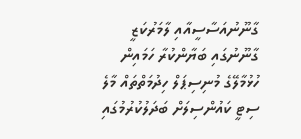ގާނޫނުއަސާސީއާއި ލާމަރުކަޒީ ގާނޫނުގައި ބަޔާންކުރާ ހަމައިން ހުޅުމާލޭގެ މުނިސިޕަލް ހިދުމަތްތައް މާލެ ސިޓީ ކައުންސިލަށް ބަދަލުކުރުމުގައި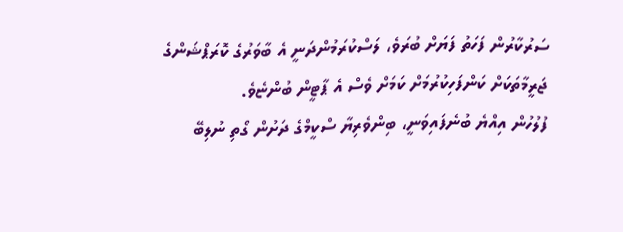ސަރުކާރުން ފަހަތު ފަޔަށް ބުރަވެ، ލަސްކުރަމުންދަނީ އެ ބާވަރުގެ ކޮރަޕްޝަންގެ ޖަރީމާތަކަށް ކަންފަހިކުރުމަށް ކަމަށް ވެސް އެ ޕާޓީން ބުންޏެވެ.
ފުލުހުން އިއްޔެ ބުނެފައިވަނީ، ބިންވެރިޔާ ސްކީމްގެ ދަށުން ގޯތި ނުލިބޭ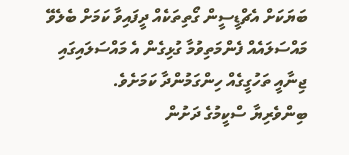ބަޔަކަށް އެޗްޑީސީން ގޯތިތަކެއް ދީފައިވާ ކަމަށް ބެލެވޭ މައްސަލައެއް ފެންމަތިވުމާ ގުޅިގެން އެ މައްސަލައިގައި ޖިނާއީ ތަހުގީގެއް ހިންގަމުންދާ ކަމަށެވެ.
ބިންވެރިޔާ ސްކީމުގެ ދަށުން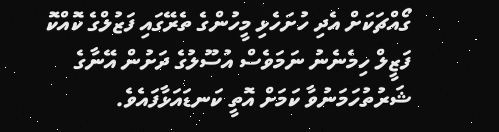ގޯއްޗަކަށް އެދި ހުށަހެޅި މީހުންގެ ތެރޭގައި ފަޒުލްގެ ކޮއްކޮ ފަޒީލް ހިމެނެނު ނަމަވެސް އުސޫލުގެ ދަށުން އޭނާގެ ޝަރުތުހަމަނުވާ ކަމަށް އޮތީ ކަނޑައަޅާފައެވެ.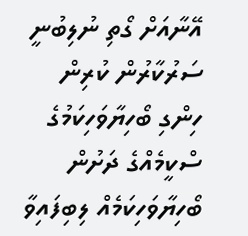އޭނާއަށް ގޯތި ނުލިބުނީ ސަރުކާރުން ކުރިން ހިންގި ބޯހިޔާވަހިކަމުގެ ސްކީމެއްގެ ދަށުން ބޯހިޔާވަހިކަމެއް ލިބިފައިވާ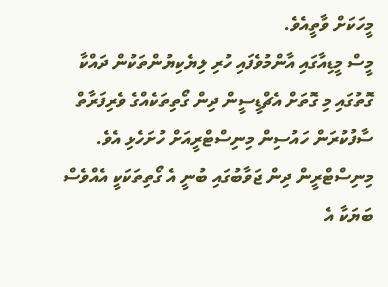މީހަކަށް ވާތީއެވެ.
މީސް މީޑިއާގައި އާންމުވެފައި ހުރި ލިޔެކިޔުންތަކުން ދައްކާ ގޮތުގައި މި ގޮތަށް އެޗްޑީސީން ދިން ގޯތިތަކެއްގެ ވެރިފަރާތް ސާފުކުރަން ހައުސިން މިނިސްޓްރީއަށް ހުށަހެޅި އެވެ. މިނިސްޓްރީން ދިން ޖަވާބުގައި ބުނީ އެ ގޯތިތަކަކީ އެއްވެސް ބަޔަކާ އެ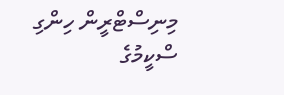މިނިސްޓްރީން ހިންގި ސްކީމުގެ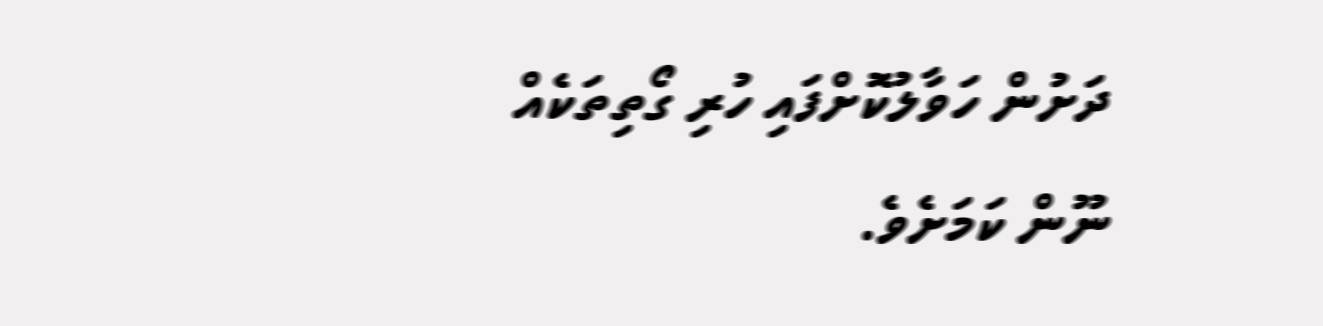ދަށުން ހަވާލުކޮށްފައި ހުރި ގޯތިތަކެއް ނޫން ކަމަށެވެ.